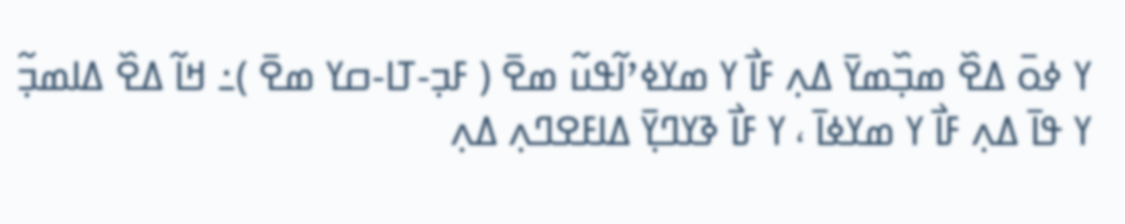ߌ ߦߋ߫ ߡߐ߰ ߘߏ߲߰ߘߌ߫ ߡߍ߲ ߓߊ߯ ߌ ߘߌߦߴߊ߬ߟߎ߬ ߘߐ߫ ( ߓߏ߲-ߠߊ-ߛߌ ߘߐ߫ )߸ ߞߊ߬ ߡߐ߰ ߡߊߘߏ߲߬ ߌ ߟߊ߫ ߡߍ߲ ߓߊ߯ ߌ ߘߌߦߊ߫ ، ߌ ߓߊ߯ ߢߌߣߌ߲߫ ߡߊߓߐߣߍ߲ ߡߍ߲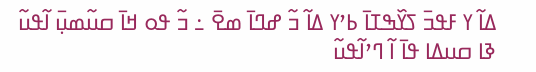ߡߊ߬ ߌ ߓߟߏ߫ ߖߌ߰ߒߠߊ߫ ߕߴߌ ߡߊ߬ ߏ߬ ߝߣߊ߫ ߘߐ߫ ߸ ߏ߬ ߟߋ ߞߊ߫ ߛߎ߬ߘߎ߲߫ ߊ߬ߟߎ߬ ߢߊ ߛߎߡߊ ߟߊ߫ ߊ߬ ߣߴߊ߬ߟߎ߬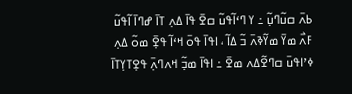ߕߍ߫ ߛߎ߬ߣߎ߲߬ ߸ ߌ ߣߵߊ߬ߟߎ߬ ߛߐ߫ ߟߊ߫ ߡߍ߲ ߠߊ߫ ߝߣߊ߫ ߊ߬ߟߎ߬ ߓߍ߯ ߘߌ߫ ߘߌ߬ߢߍ߫ ߏ߬ ߡߊ߬ ، ߊߟߊ߫ ߟߋ߫ ߞߵߊ߬ ߟߐ߲߫ ߘߋ߬ ߡߍ߲ ߦߴߊߟߎ߫ ߛߣߐ߬ߡߍ ߘߐ߫ ߸ ߊߟߊ߫ ߘߏ߲߬ ߞߍߣߍ߲߫ ߟߐ߲ߠߌ߲ߠߊ߫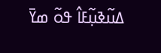ߡߎ߬ߢߎ߲߬ߓߊ߮ ߟߋ߬ ߘߌ߫